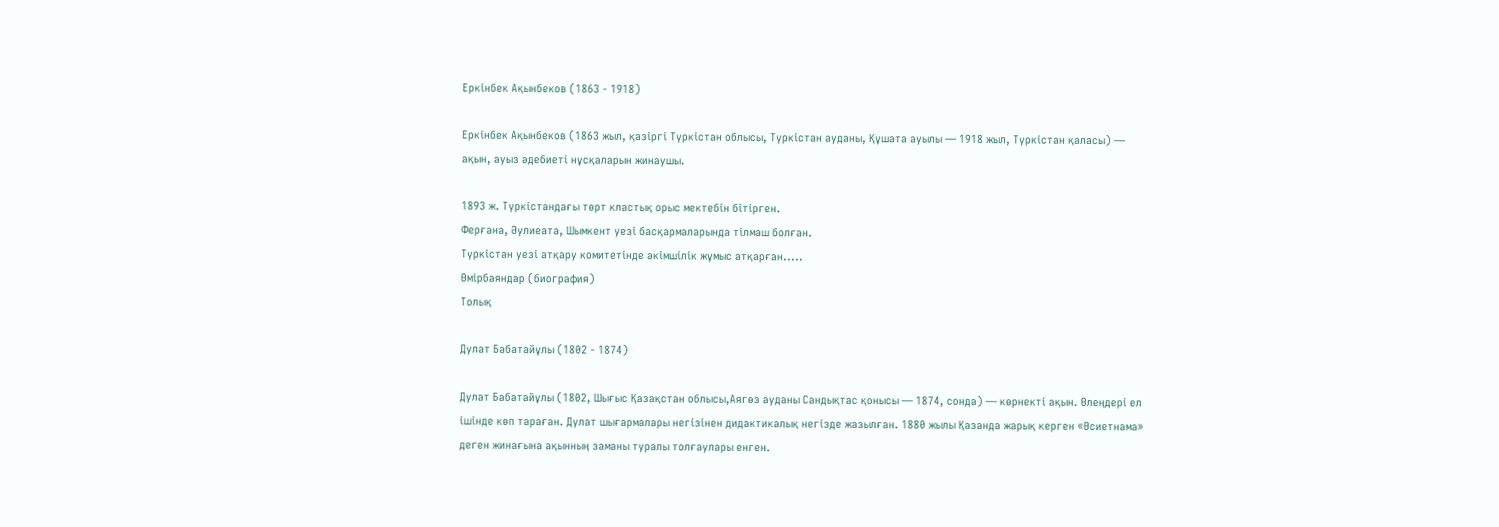Еркінбек Ақынбеков (1863 - 1918)

Еркінбек Ақынбеков (1863 жыл, қазіргі Түркістан облысы, Түркістан ауданы, Құшата ауылы — 1918 жыл, Түркістан қаласы) — ақын, ауыз әдебиеті нұсқаларын жинаушы.

1893 ж. Түркістандағы төрт кластық орыс мектебін бітірген.
Ферғана, Әулиеата, Шымкент уезі басқармаларында тілмаш болған.
Түркістан уезі атқару комитетінде әкімшілік жұмыс атқарған.....
Өмірбаяндар (биография)
Толық

Дулат Бабатайұлы (1802 - 1874)

Дулат Бабатайұлы (1802, Шығыс Қазақстан облысы,Аягөз ауданы Сандықтас қонысы — 1874, сонда) — көрнекті ақын. Өлеңдері ел ішінде көп тараған. Дулат шығармалары негізінен дидактикалық негізде жазылған. 1880 жылы Қазанда жарық керген «Өсиетнама» деген жинағына ақынның заманы туралы толғаулары енген.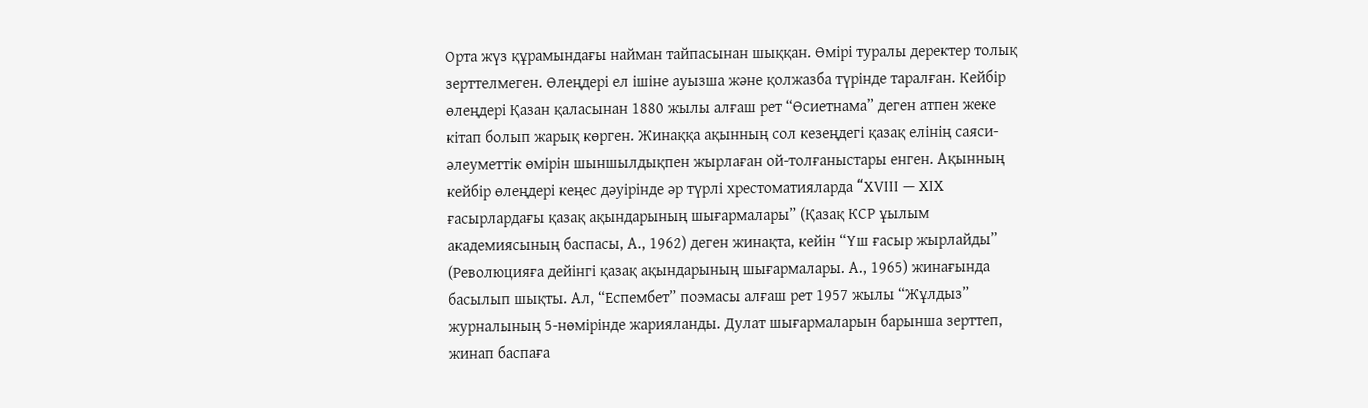Орта жүз құрамындағы найман тайпасынан шыққан. Өмірі туралы деректер толық зерттелмеген. Өлеңдері ел ішіне ауызша және қолжазба түрінде таралған. Кейбір өлеңдері Қазан қаласынан 1880 жылы алғаш рет “Өсиетнама” деген атпен жеке кітап болып жарық көрген. Жинаққа ақынның сол кезеңдегі қазақ елінің саяси-әлеуметтік өмірін шыншылдықпен жырлаған ой-толғаныстары енген. Ақынның кейбір өлеңдері кеңес дәуірінде әр түрлі хрестоматияларда “XVІІІ — XІX ғасырлардағы қазақ ақындарының шығармалары” (Қазақ КСР ұылым академиясының баспасы, А., 1962) деген жинақта, кейін “Үш ғасыр жырлайды” (Революцияға дейінгі қазақ ақындарының шығармалары. А., 1965) жинағында басылып шықты. Ал, “Еспембет” поэмасы алғаш рет 1957 жылы “Жұлдыз” журналының 5-нөмірінде жарияланды. Дулат шығармаларын барынша зерттеп, жинап баспаға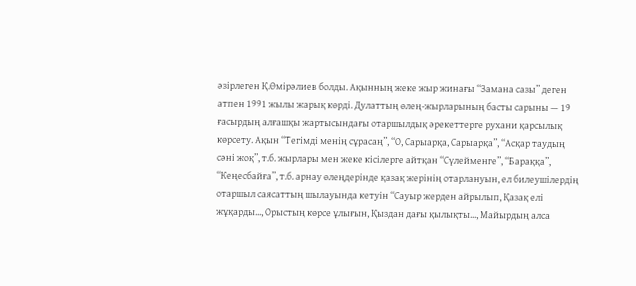әзірлеген Қ.Өмірәлиев болды. Ақынның жеке жыр жинағы “Замана сазы” деген атпен 1991 жылы жарық көрді. Дулаттың өлең-жырларының басты сарыны — 19 ғасырдың алғашқы жартысындағы отаршылдық әрекеттерге рухани қарсылық көрсету. Ақын “Тегімді менің сұрасаң”, “О, Сарыарқа, Сарыарқа”, “Асқар таудың сәні жоқ”, т.б. жырлары мен жеке кісілерге айтқан “Сүлейменге”, “Бараққа”, “Кеңесбайға”, т.б. арнау өлеңдерінде қазақ жерінің отарлануын, ел билеушілердің отаршыл саясаттың шылауында кетуін “Сауыр жерден айрылып, Қазақ елі жұқарды..., Орыстың көрсе ұлығын, Қыздан дағы қылықты..., Майырдың алса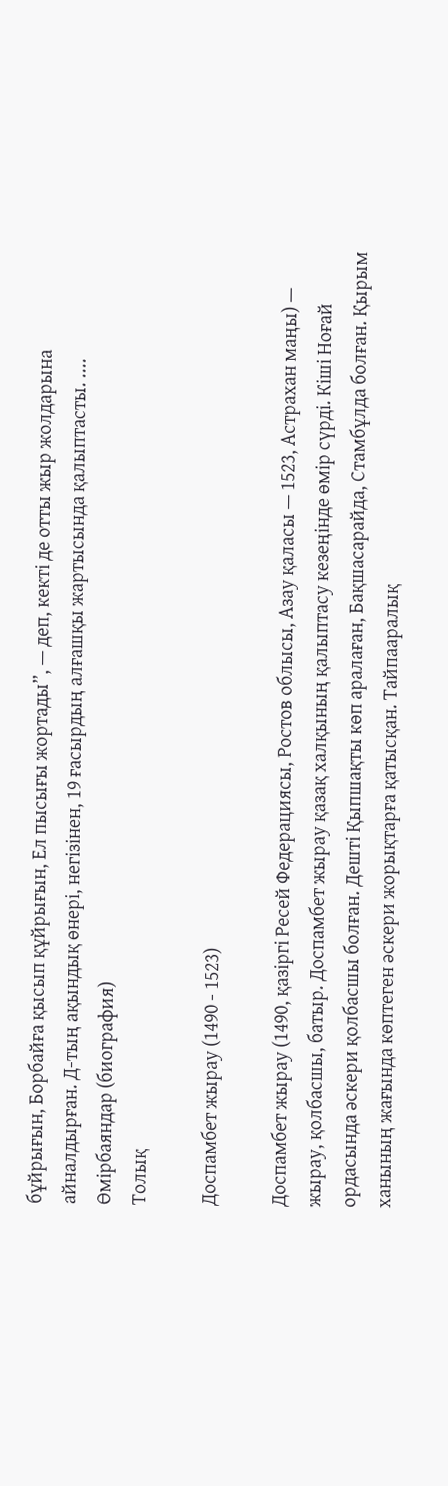бұйрығын, Борбайға қысып құйрығын, Ел пысығы жортады”, — деп, кекті де отты жыр жолдарына айналдырған. Д-тың ақындық өнері, негізінен, 19 ғасырдың алғашқы жартысында қалыптасты. ....
Өмірбаяндар (биография)
Толық

Доспамбет жырау (1490 - 1523)

Доспамбет жырау (1490, қазіргі Ресей Федерациясы, Ростов облысы, Азау қаласы — 1523, Астрахан маңы) — жырау, қолбасшы, батыр. Доспамбет жырау қазақ халқының қалыптасу кезеңінде өмір сүрді. Кіші Ноғай ордасында әскери қолбасшы болған. Дешті Қыпшақты көп аралаған, Бақшасарайда, Стамбұлда болған. Қырым ханының жағында көптеген әскери жорықтарға қатысқан. Тайпааралық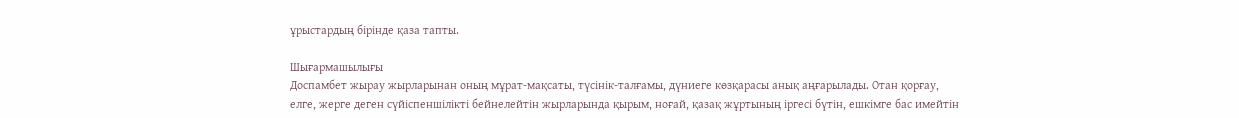ұрыстардың бірінде қаза тапты.

Шығармашылығы
Доспамбет жырау жырларынан оның мұрат-мақсаты, түсінік-талғамы, дүниеге көзқарасы анық аңғарылады. Отан қорғау, елге, жерге деген сүйіспеншілікті бейнелейтін жырларында қырым, ноғай, қазақ жұртының іргесі бүтін, ешкімге бас имейтін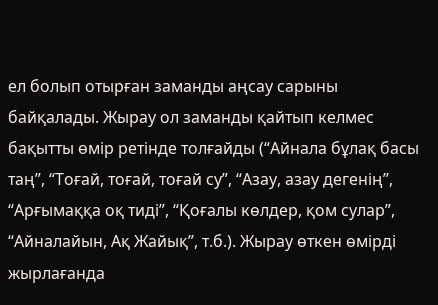ел болып отырған заманды аңсау сарыны байқалады. Жырау ол заманды қайтып келмес бақытты өмір ретінде толғайды (“Айнала бұлақ басы таң”, “Тоғай, тоғай, тоғай су”, “Азау, азау дегенің”, “Арғымаққа оқ тиді”, “Қоғалы көлдер, қом сулар”, “Айналайын, Ақ Жайық”, т.б.). Жырау өткен өмірді жырлағанда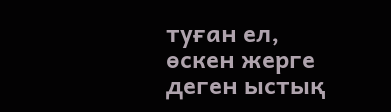туған ел, өскен жерге деген ыстық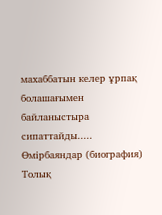махаббатын келер ұрпақ болашағымен байланыстыра сипаттайды.....
Өмірбаяндар (биография)
Толық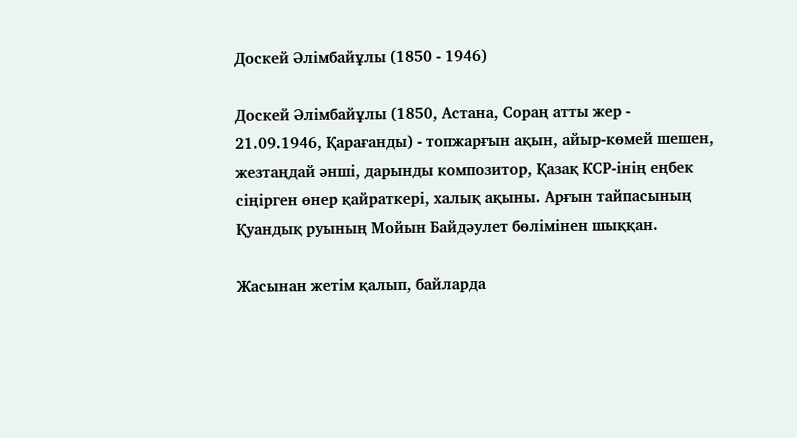Доскей Әлімбайұлы (1850 - 1946)

Доскей Әлімбайұлы (1850, Астана, Сораң атты жер - 21.09.1946, Қарағанды) - топжарғын ақын, айыр-көмей шешен, жезтаңдай әнші, дарынды композитор, Қазақ КСР-інің еңбек сіңірген өнер қайраткері, халық ақыны. Арғын тайпасының Қуандық руының Мойын Байдәулет бөлімінен шыққан.

Жасынан жетім қалып, байларда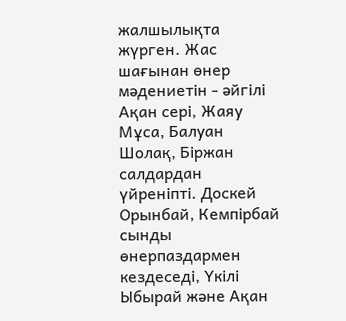жалшылықта жүрген. Жас шағынан өнер мәдениетін - әйгілі Ақан сері, Жаяу Мұса, Балуан Шолақ, Біржан салдардан үйреніпті. Доскей Орынбай, Кемпірбай сынды өнерпаздармен кездеседі, Үкілі Ыбырай және Ақан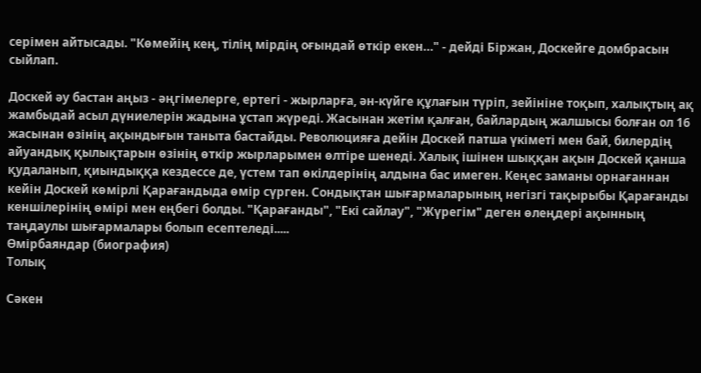серімен айтысады. "Көмейің кең, тілің мірдің оғындай өткір екен…" - дейді Біржан, Доскейге домбрасын сыйлап.

Доскей әу бастан аңыз - әңгімелерге, ертегі - жырларға, ән-күйге құлағын түріп, зейініне тоқып, халықтың ақ жамбыдай асыл дүниелерін жадына ұстап жүреді. Жасынан жетім қалған, байлардың жалшысы болған ол 16 жасынан өзінің ақындығын таныта бастайды. Революцияға дейін Доскей патша үкіметі мен бай, билердің айуандық қылықтарын өзінің өткір жырларымен өлтіре шенеді. Халық ішінен шыққан ақын Доскей қанша қудаланып, қиындыққа кездессе де, үстем тап өкілдерінің алдына бас имеген. Кеңес заманы орнағаннан кейін Доскей көмірлі Қарағандыда өмір сүрген. Сондықтан шығармаларының негізгі тақырыбы Қарағанды кеншілерінің өмірі мен еңбегі болды. "Қарағанды", "Екі сайлау", "Жүрегім" деген өлеңдері ақынның таңдаулы шығармалары болып есептеледі.....
Өмірбаяндар (биография)
Толық

Сәкен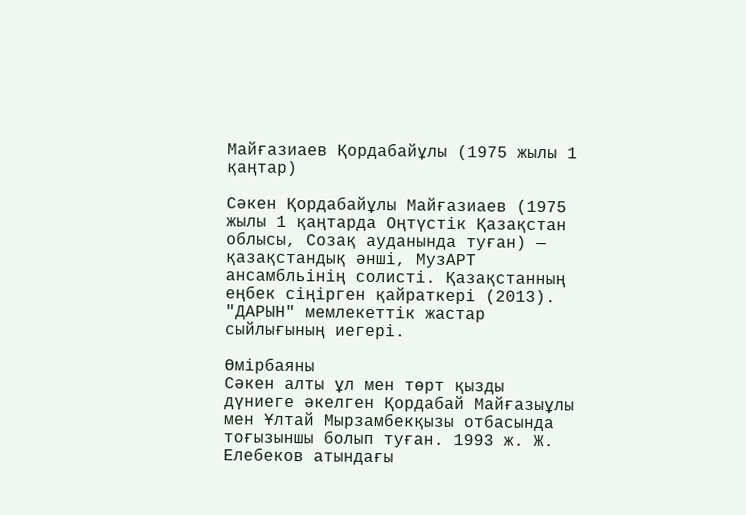Майғазиаев Қордабайұлы (1975 жылы 1 қаңтар)

Сәкен Қордабайұлы Майғазиаев (1975 жылы 1 қаңтарда Оңтүстік Қазақстан облысы, Созақ ауданында туған) — қазақстандық әнші, МузАРТ ансамбльінің солисті. Қазақстанның еңбек сіңірген қайраткері (2013). "ДАРЫН" мемлекеттік жастар сыйлығының иегері.

Өмірбаяны
Сәкен алты ұл мен төрт қызды дүниеге әкелген Қордабай Майғазыұлы мен Ұлтай Мырзамбекқызы отбасында тоғызыншы болып туған. 1993 ж. Ж. Елебеков атындағы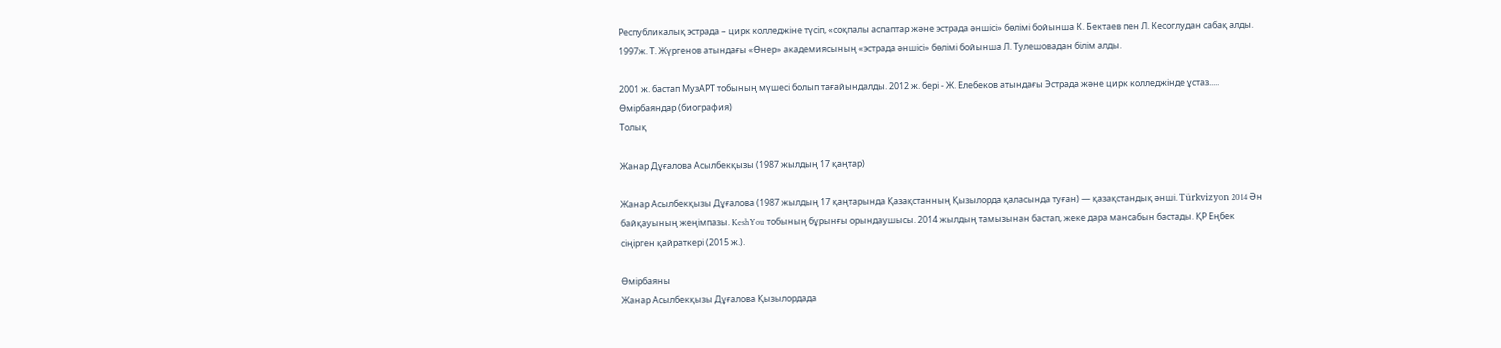Республикалық эстрада – цирк колледжіне түсіп, «соқпалы аспаптар және эстрада әншісі» бөлімі бойынша К. Бектаев пен Л. Кесоглудан сабақ алды. 1997ж. Т. Жүргенов атындағы «Өнер» академиясының «эстрада әншісі» бөлімі бойынша Л. Тулешовадан білім алды.

2001 ж. бастап МузАРТ тобының мүшесі болып тағайындалды. 2012 ж. бері - Ж. Елебеков атындағы Эстрада және цирк колледжінде ұстаз.....
Өмірбаяндар (биография)
Толық

Жанар Дұғалова Асылбекқызы (1987 жылдың 17 қаңтар)

Жанар Асылбекқызы Дұғалова (1987 жылдың 17 қаңтарында Қазақстанның Қызылорда қаласында туған) — қазақстандық әнші. Türkvizyon 2014 Ән байқауының жеңімпазы. KeshYou тобының бұрынғы орындаушысы. 2014 жылдың тамызынан бастап, жеке дара мансабын бастады. ҚР Еңбек сіңірген қайраткері (2015 ж.).

Өмірбаяны
Жанар Асылбекқызы Дұғалова Қызылордада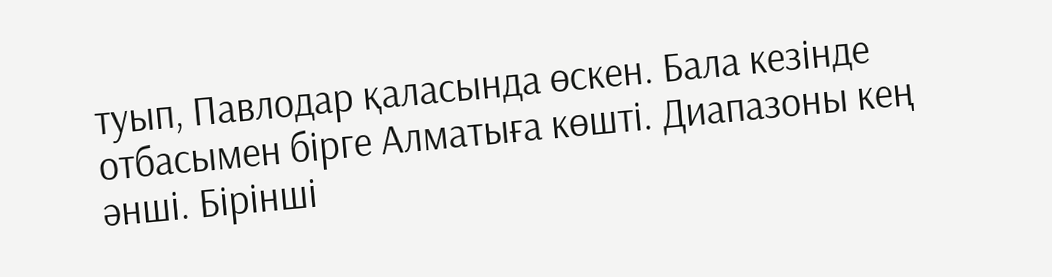туып, Павлодар қаласында өскен. Бала кезінде отбасымен бірге Алматыға көшті. Диапазоны кең әнші. Бірінші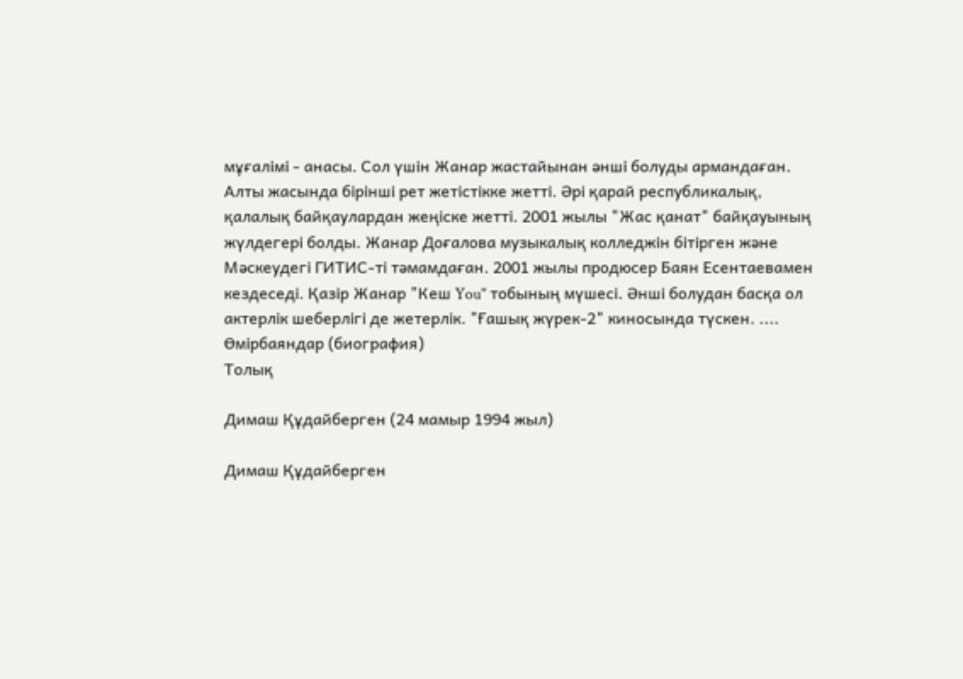мұғалімі - анасы. Сол үшін Жанар жастайынан әнші болуды армандаған. Алты жасында бірінші рет жетістікке жетті. Әрі қарай республикалық, қалалық байқаулардан жеңіске жетті. 2001 жылы "Жас қанат" байқауының жүлдегері болды. Жанар Доғалова музыкалық колледжін бітірген және Мәскеудегі ГИТИС-ті тәмамдаған. 2001 жылы продюсер Баян Есентаевамен кездеседі. Қазір Жанар "Кеш You" тобының мүшесі. Әнші болудан басқа ол актерлік шеберлігі де жетерлік. "Ғашық жүрек-2" киносында түскен. ....
Өмірбаяндар (биография)
Толық

Димаш Құдайберген (24 мамыр 1994 жыл)

Димаш Құдайберген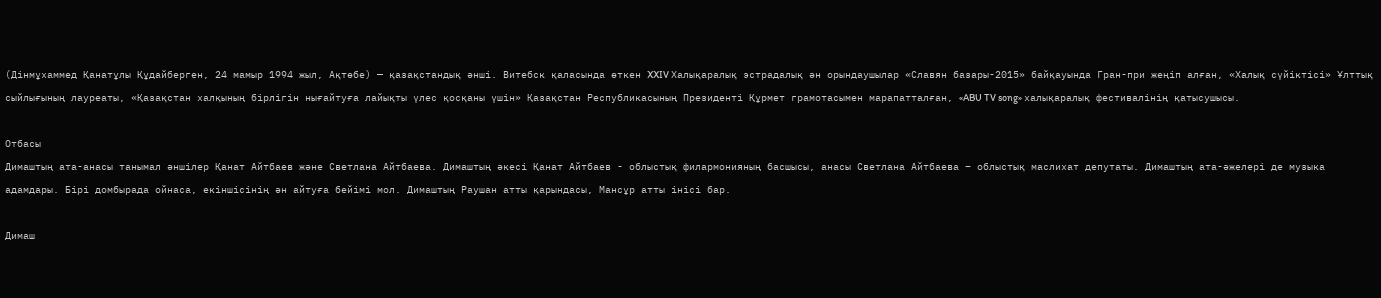(Дінмұхаммед Қанатұлы Құдайберген, 24 мамыр 1994 жыл, Ақтөбе) — қазақстандық әнші. Витебск қаласында өткен XXIV Халықаралық эстрадалық ән орындаушылар «Славян базары-2015» байқауында Гран-при жеңіп алған, «Халық сүйіктісі» Ұлттық сыйлығының лауреаты, «Қазақстан халқының бірлігін нығайтуға лайықты үлес қосқаны үшін» Қазақстан Республикасының Президенті Құрмет грамотасымен марапатталған, «ABU TV song» халықаралық фестивалінің қатысушысы.

Отбасы
Димаштың ата-анасы танымал әншілер Қанат Айтбаев және Светлана Айтбаева. Димаштың әкесі Қанат Айтбаев - облыстық филармонияның басшысы, анасы Светлана Айтбаева – облыстық маслихат депутаты. Димаштың ата-әжелері де музыка адамдары. Бірі домбырада ойнаса, екіншісінің ән айтуға бейімі мол. Димаштың Раушан атты қарындасы, Мансұр атты інісі бар.

Димаш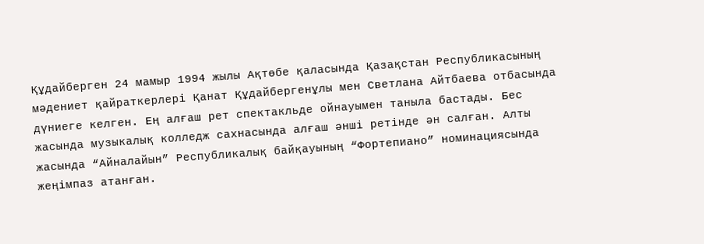Құдайберген 24 мамыр 1994 жылы Ақтөбе қаласында Қазақстан Республикасының мәдениет қайраткерлері Қанат Құдайбергенұлы мен Светлана Айтбаева отбасында дүниеге келген. Ең алғаш рет спектакльде ойнауымен таныла бастады. Бес жасында музыкалық колледж сахнасында алғаш әнші ретінде ән салған. Алты жасында “Айналайын” Республикалық байқауының “Фортепиано” номинациясында жеңімпаз атанған.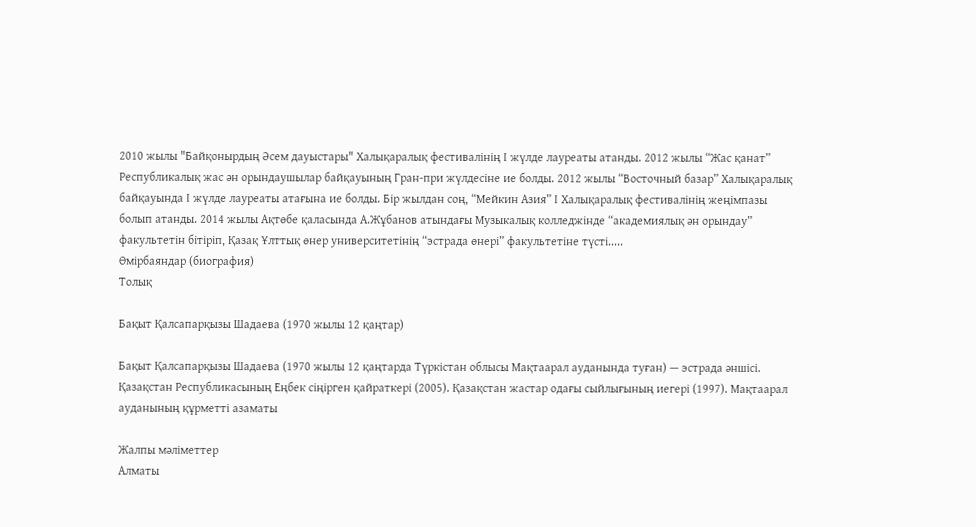2010 жылы "Байқонырдың Әсем дауыстары" Халықаралық фестивалінің І жүлде лауреаты атанды. 2012 жылы “Жас қанат” Республикалық жас ән орындаушылар байқауының Гран-при жүлдесіне ие болды. 2012 жылы “Восточный базар” Халықаралық байқауында І жүлде лауреаты атағына ие болды. Бір жылдан соң, “Мейкин Азия” І Халықаралық фестивалінің жеңімпазы болып атанды. 2014 жылы Ақтөбе қаласында А.Жұбанов атындағы Музыкалық колледжінде “академиялық ән орындау” факультетін бітіріп, Қазақ Ұлттық өнер университетінің “эстрада өнері” факультетіне түсті.....
Өмірбаяндар (биография)
Толық

Бақыт Қалсапарқызы Шадаева (1970 жылы 12 қаңтар)

Бақыт Қалсапарқызы Шадаева (1970 жылы 12 қаңтарда Түркістан облысы Мақтаарал ауданында туған) — эстрада әншісі. Қазақстан Республикасының Еңбек сіңірген қайраткері (2005). Қазақстан жастар одағы сыйлығының иегері (1997). Мақтаарал ауданының құрметті азаматы

Жалпы мәліметтер
Алматы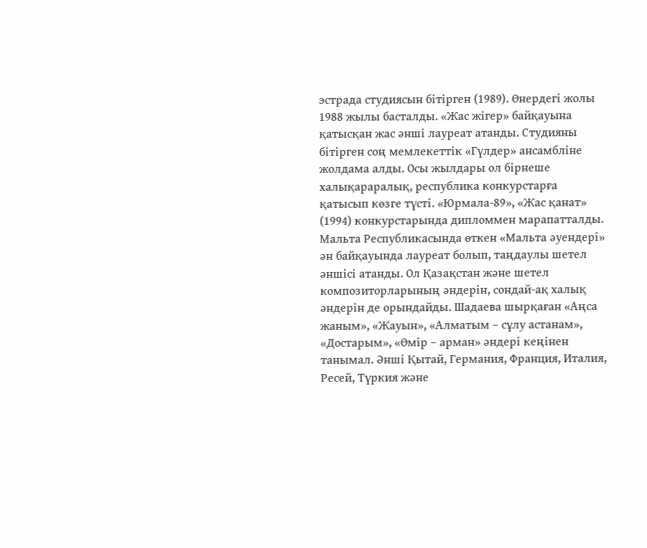эстрада студиясын бітірген (1989). Өнердегі жолы 1988 жылы басталды. «Жас жігер» байқауына қатысқан жас әнші лауреат атанды. Студияны бітірген соң мемлекеттік «Гүлдер» ансамбліне жолдама алды. Осы жылдары ол бірнеше халықараралық, республика конкурстарға қатысып көзге түсті. «Юрмала-89», «Жас қанат» (1994) конкурстарында дипломмен марапатталды. Мальта Республикасында өткен «Мальта әуендері» ән байқауында лауреат болып, таңдаулы шетел әншісі атанды. Ол Қазақстан және шетел композиторларының әндерін, сондай-ақ халық әндерін де орындайды. Шадаева шырқаған «Аңса жаным», «Жауын», «Алматым – сұлу астанам», «Достарым», «Өмір – арман» әндері кеңінен танымал. Әнші Қытай, Германия, Франция, Италия, Ресей, Түркия және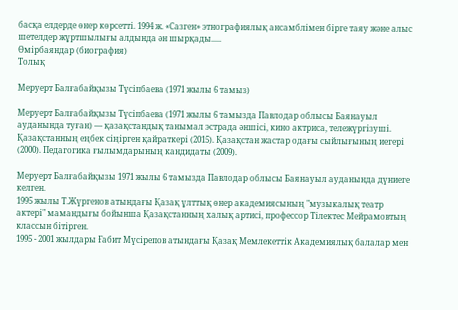басқа елдерде өнер көрсетті. 1994 ж. «Сазген» этнографиялық ансамблімен бірге таяу және алыс шетелдер жұртшылығы алдында ән шырқады.....
Өмірбаяндар (биография)
Толық

Меруерт Балғабайқызы Түсіпбаева (1971 жылы 6 тамыз)

Меруерт Балғабайқызы Түсіпбаева (1971 жылы 6 тамызда Павлодар облысы Баянауыл ауданында туған) — қазақстандық танымал эстрада әншісі, кино актриса, тележүргізуші. Қазақстанның еңбек сіңірген қайраткері (2015). Қазақстан жастар одағы сыйлығының иегері (2000). Педагогика ғылымдарының кандидаты (2009).

Меруерт Балғабайқызы 1971 жылы 6 тамызда Павлодар облысы Баянауыл ауданында дүниеге келген.
1995 жылы Т.Жүргенов атындағы Қазақ ұлттық өнер академиясының "музыкалық театр актері" мамандығы бойынша Қазақстанның халық артисі, профессор Тілектес Мейрамовтың классын бітірген.
1995 - 2001 жылдары Ғабит Мүсірепов атындағы Қазақ Мемлекеттік Академиялық балалар мен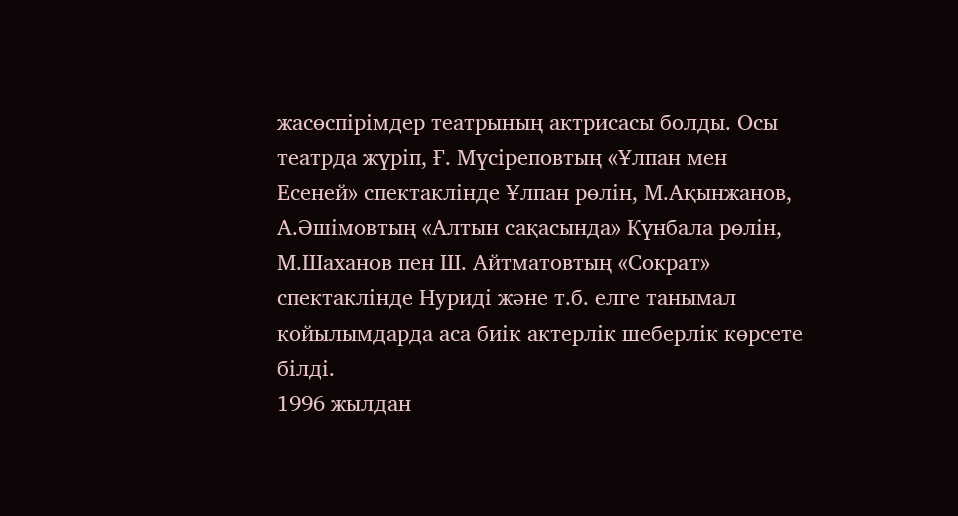жасөспірімдер театрының актрисасы болды. Осы театрда жүріп, Ғ. Мүсіреповтың «Ұлпан мен Есеней» спектаклінде Ұлпан рөлін, М.Ақынжанов, А.Әшімовтың «Алтын сақасында» Күнбала рөлін, М.Шаханов пен Ш. Айтматовтың «Сократ» спектаклінде Нуриді және т.б. елге танымал койылымдарда аса биік актерлік шеберлік көрсете білді.
1996 жылдан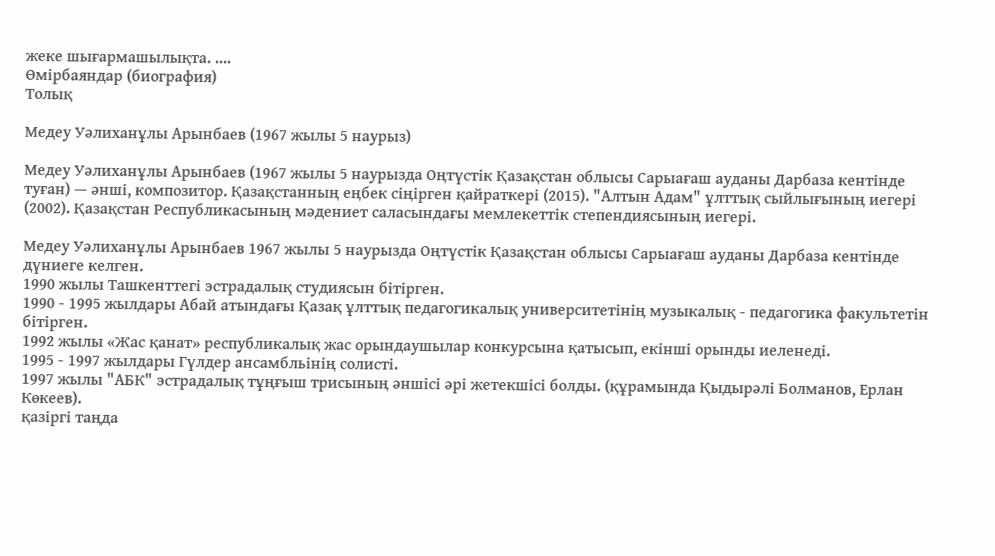жеке шығармашылықта. ....
Өмірбаяндар (биография)
Толық

Медеу Уәлиханұлы Арынбаев (1967 жылы 5 наурыз)

Медеу Уәлиханұлы Арынбаев (1967 жылы 5 наурызда Оңтүстік Қазақстан облысы Сарыағаш ауданы Дарбаза кентінде туған) — әнші, композитор. Қазақстанның еңбек сіңірген қайраткері (2015). "Алтын Адам" ұлттық сыйлығының иегері (2002). Қазақстан Республикасының мәдениет саласындағы мемлекеттік степендиясының иегері.

Медеу Уәлиханұлы Арынбаев 1967 жылы 5 наурызда Оңтүстік Қазақстан облысы Сарыағаш ауданы Дарбаза кентінде дүниеге келген.
1990 жылы Ташкенттегі эстрадалық студиясын бітірген.
1990 - 1995 жылдары Абай атындағы Қазақ ұлттық педагогикалық университетінің музыкалық - педагогика факультетін бітірген.
1992 жылы «Жас қанат» республикалық жас орындаушылар конкурсына қатысып, екінші орынды иеленеді.
1995 - 1997 жылдары Гүлдер ансамбльінің солисті.
1997 жылы "АБК" эстрадалық тұңғыш трисының әншісі әрі жетекшісі болды. (құрамында Қыдырәлі Болманов, Ерлан Көкеев).
қазіргі таңда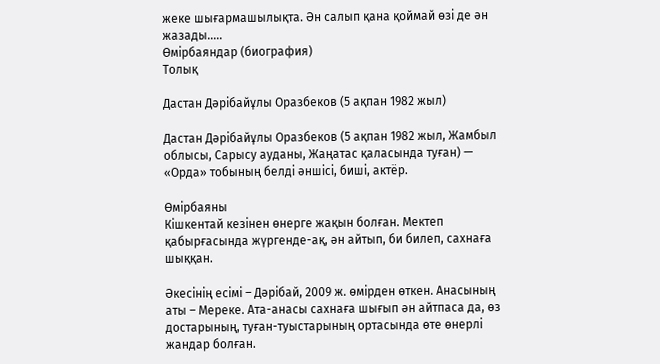жеке шығармашылықта. Ән салып қана қоймай өзі де ән жазады.....
Өмірбаяндар (биография)
Толық

Дастан Дәрібайұлы Оразбеков (5 ақпан 1982 жыл)

Дастан Дәрібайұлы Оразбеков (5 ақпан 1982 жыл, Жамбыл облысы, Сарысу ауданы, Жаңатас қаласында туған) — «Орда» тобының белді әншісі, биші, актёр.

Өмірбаяны
Кішкентай кезінен өнерге жақын болған. Мектеп қабырғасында жүргенде-ақ, ән айтып, би билеп, сахнаға шыққан.

Әкеcінің есімі – Дәрібай, 2009 ж. өмірден өткен. Анасының аты – Мереке. Ата-анасы сахнаға шығып ән айтпаса да, өз достарының, туған-туыстарының ортасында өте өнерлі жандар болған.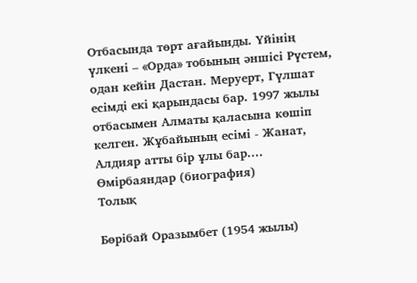Отбасында төрт ағайынды. Үйінің үлкені – «Орда» тобының әншісі Рүстем, одан кейін Дастан. Меруерт, Гүлшат есімді екі қарындасы бар. 1997 жылы отбасымен Алматы қаласына көшіп келген. Жұбайының есімі - Жанат, Алдияр атты бір ұлы бар....
Өмірбаяндар (биография)
Толық

Бөрібай Оразымбет (1954 жылы)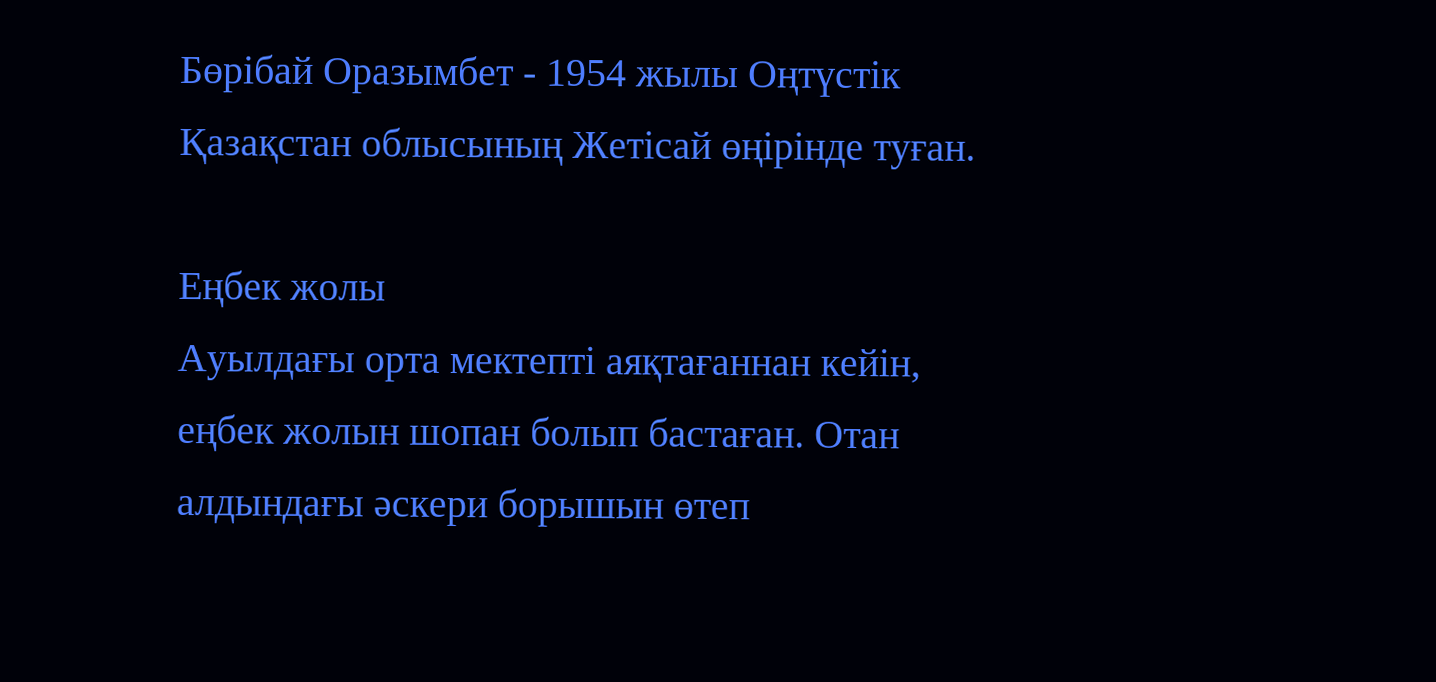Бөрібай Оразымбет - 1954 жылы Оңтүстік Қазақстан облысының Жетісай өңірінде туған.

Еңбек жолы
Ауылдағы орта мектепті аяқтағаннан кейін, еңбек жолын шопан болып бастаған. Отан алдындағы әскери борышын өтеп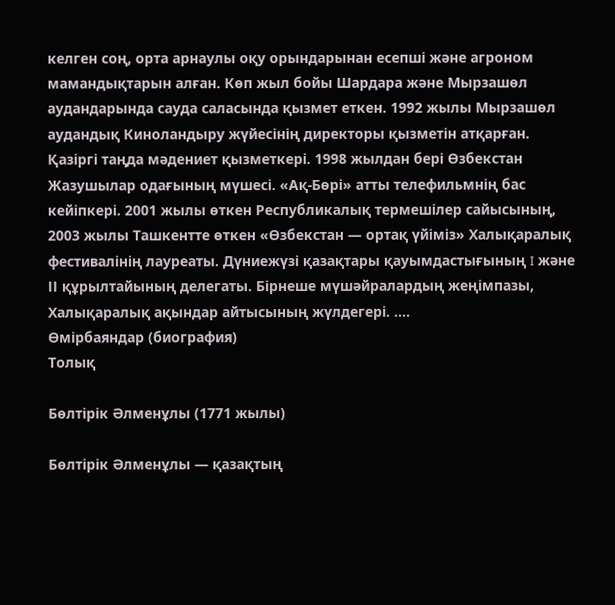келген соң, орта арнаулы оқу орындарынан есепші және агроном мамандықтарын алған. Көп жыл бойы Шардара және Мырзашөл аудандарында сауда саласында қызмет еткен. 1992 жылы Мырзашөл аудандық Киноландыру жүйесінің директоры қызметін атқарған. Қазіргі таңда мәдениет қызметкері. 1998 жылдан бері Өзбекстан Жазушылар одағының мүшесі. «Ақ-Бөрі» атты телефильмнің бас кейіпкері. 2001 жылы өткен Республикалық термешілер сайысының, 2003 жылы Ташкентте өткен «Өзбекстан — ортақ үйіміз» Халықаралық фестивалінің лауреаты. Дүниежүзі қазақтары қауымдастығының I және ІІ құрылтайының делегаты. Бірнеше мүшәйралардың жеңімпазы, Халықаралық ақындар айтысының жүлдегері. ....
Өмірбаяндар (биография)
Толық

Бөлтірік Әлменұлы (1771 жылы)

Бөлтірік Әлменұлы — қазақтың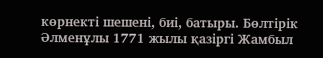көрнекті шешені, биі, батыры. Бөлтірік Әлменұлы 1771 жылы қазіргі Жамбыл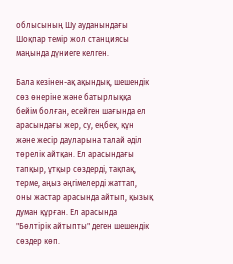облысының Шу ауданындағы Шоқпар темір жол станциясы маңында дүниеге келген.

Бала кезінен-ақ ақындық, шешендік сөз өнеріне және батырлыққа бейім болған, есейген шағында ел арасындағы жер, су, еңбек, құн және жесір дауларына талай әділ төрелік айтқан. Ел арасындағы тапқыр, ұтқыр сөздерді, тақпақ, терме, аңыз әңгімелерді жаттап, оны жастар арасында айтып, қызық думан құрған. Ел арасында "Бөлтірік айтыпты" деген шешендік сөздер көп.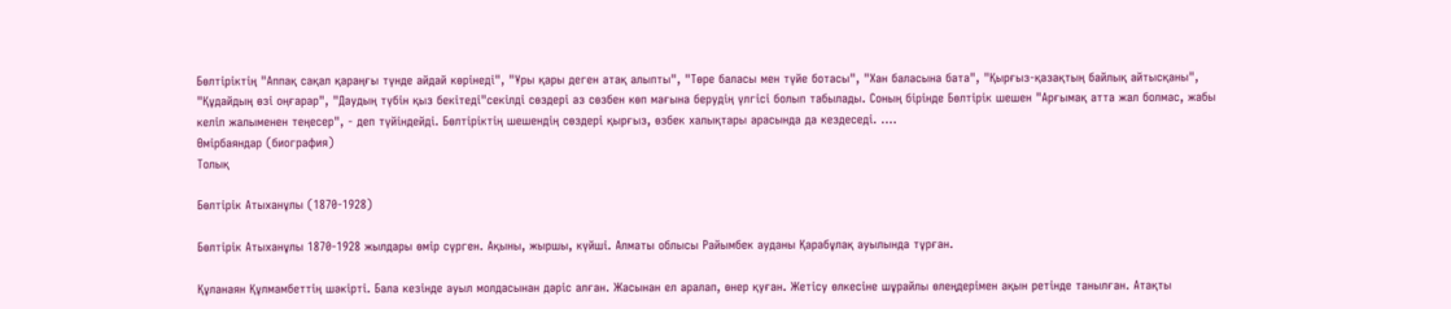Бөлтіріктің "Аппақ сақал қараңғы түнде айдай көрінеді", "Ұры қары деген атақ алыпты", "Төре баласы мен түйе ботасы", "Хан баласына бата", "Қырғыз-қазақтың байлық айтысқаны", "Құдайдың өзі оңғарар", "Даудың түбін қыз бекітеді"секілді сөздері аз сөзбен көп мағына берудің үлгісі болып табылады. Соның бірінде Бөлтірік шешен "Арғымақ атта жал болмас, жабы келіп жалыменен теңесер", - деп түйіндейді. Бөлтіріктің шешендің сөздері қырғыз, өзбек халықтары арасында да кездеседі. ....
Өмірбаяндар (биография)
Толық

Бөлтірік Атыханұлы (1870-1928)

Бөлтірік Атыханұлы 1870-1928 жылдары өмір сүрген. Ақыны, жыршы, күйші. Алматы облысы Райымбек ауданы Қарабұлақ ауылында тұрған.

Құланаян Құлмамбеттің шәкірті. Бала кезінде ауыл молдасынан дәріс алған. Жасынан ел аралап, өнер қуған. Жетісу өлкесіне шұрайлы өлеңдерімен ақын ретінде танылған. Атақты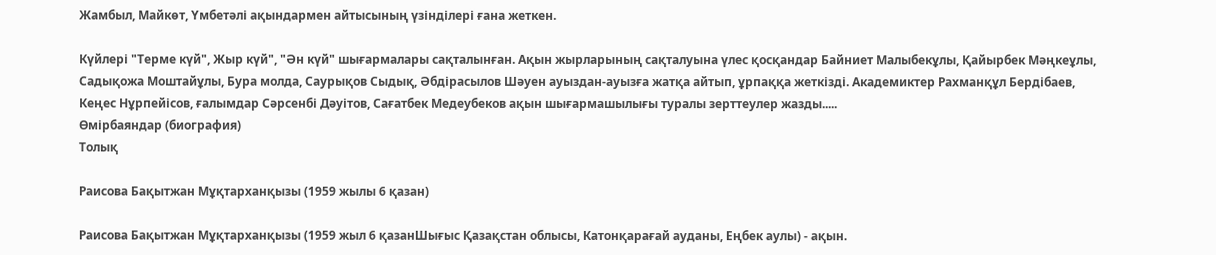Жамбыл, Майкөт, Үмбетәлі ақындармен айтысының үзінділері ғана жеткен.

Күйлері "Терме күй", Жыр күй", "Ән күй" шығармалары сақталынған. Ақын жырларының сақталуына үлес қосқандар Байниет Малыбекұлы, Қайырбек Мәңкеұлы, Садықожа Моштайұлы, Бура молда, Саурықов Сыдық, Әбдірасылов Шәуен ауыздан-ауызға жатқа айтып, ұрпаққа жеткізді. Академиктер Рахманқұл Бердібаев, Кеңес Нұрпейісов, ғалымдар Сәрсенбі Дәуітов, Сағатбек Медеубеков ақын шығармашылығы туралы зерттеулер жазды.....
Өмірбаяндар (биография)
Толық

Раисова Бақытжан Мұқтарханқызы (1959 жылы 6 қазан)

Раисова Бақытжан Мұқтарханқызы (1959 жыл 6 қазанШығыс Қазақстан облысы, Катонқарағай ауданы, Еңбек аулы) - ақын.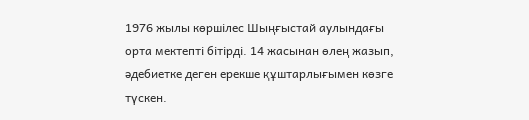1976 жылы көршілес Шыңғыстай аулындағы орта мектепті бітірді. 14 жасынан өлең жазып, әдебиетке деген ерекше құштарлығымен көзге түскен.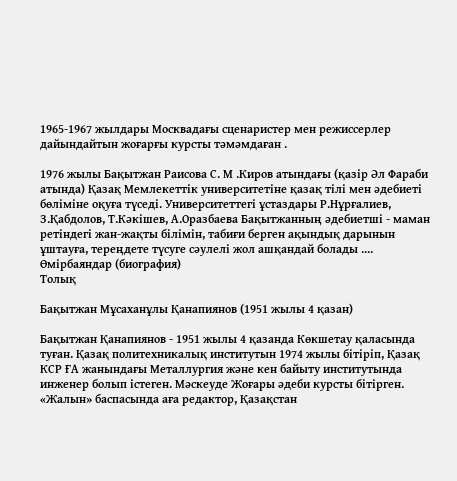1965-1967 жылдары Москвадағы сценаристер мен режиссерлер дайындайтын жоғарғы курсты тәмәмдаған .

1976 жылы Бақытжан Раисова С. М .Киров атындағы (қазір Әл Фараби атында) Қазақ Мемлекеттік университетіне қазақ тілі мен әдебиеті бөліміне оқуға түседі. Университеттегі ұстаздары Р.Нұрғалиев, З.Қабдолов, Т.Кәкішев, А.Оразбаева Бақытжанның әдебиетші - маман ретіндегі жан-жақты білімін, табиғи берген ақындық дарынын ұштауға, тереңдете түсуге сәулелі жол ашқандай болады ....
Өмірбаяндар (биография)
Толық

Бақытжан Мұсаханұлы Қанапиянов (1951 жылы 4 қазан)

Бақытжан Қанапиянов - 1951 жылы 4 қазанда Көкшетау қаласында туған. Қазақ политехникалық институтын 1974 жылы бітіріп, Қазақ КСР ҒА жанындағы Металлургия және кен байыту институтында инженер болып істеген. Мәскеуде Жоғары әдеби курсты бітірген. «Жалын» баспасында аға редактор, Қазақстан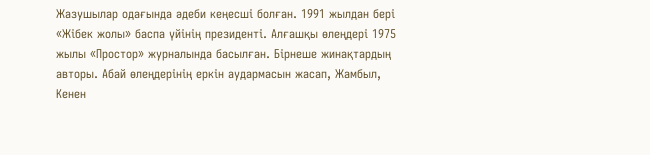Жазушылар одағында әдеби кеңесші болған. 1991 жылдан бері «Жібек жолы» баспа үйінің президенті. Алғашқы өлеңдері 1975 жылы «Простор» журналында басылған. Бірнеше жинақтардың авторы. Абай өлеңдерінің еркін аудармасын жасап, Жамбыл, Кенен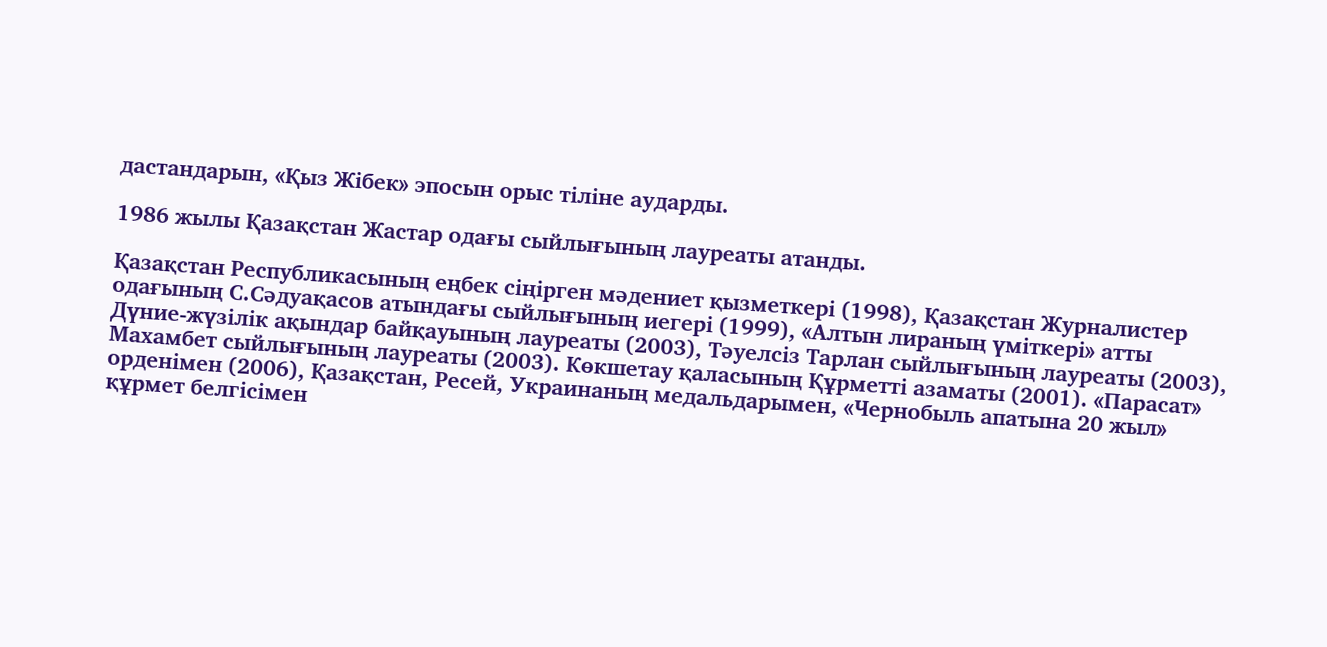дастандарын, «Қыз Жібек» эпосын орыс тіліне аударды.

1986 жылы Қазақстан Жастар одағы сыйлығының лауреаты атанды.

Қазақстан Республикасының еңбек сіңірген мәдениет қызметкері (1998), Қазақстан Журналистер одағының С.Сәдуақасов атындағы сыйлығының иегері (1999), «Алтын лираның үміткері» атты Дүние-жүзілік ақындар байқауының лауреаты (2003), Тәуелсіз Тарлан сыйлығының лауреаты (2003), Махамбет сыйлығының лауреаты (2003). Көкшетау қаласының Құрметті азаматы (2001). «Парасат» орденімен (2006), Қазақстан, Ресей, Украинаның медальдарымен, «Чернобыль апатына 20 жыл» құрмет белгісімен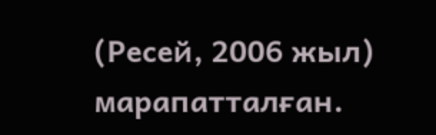(Ресей, 2006 жыл) марапатталған.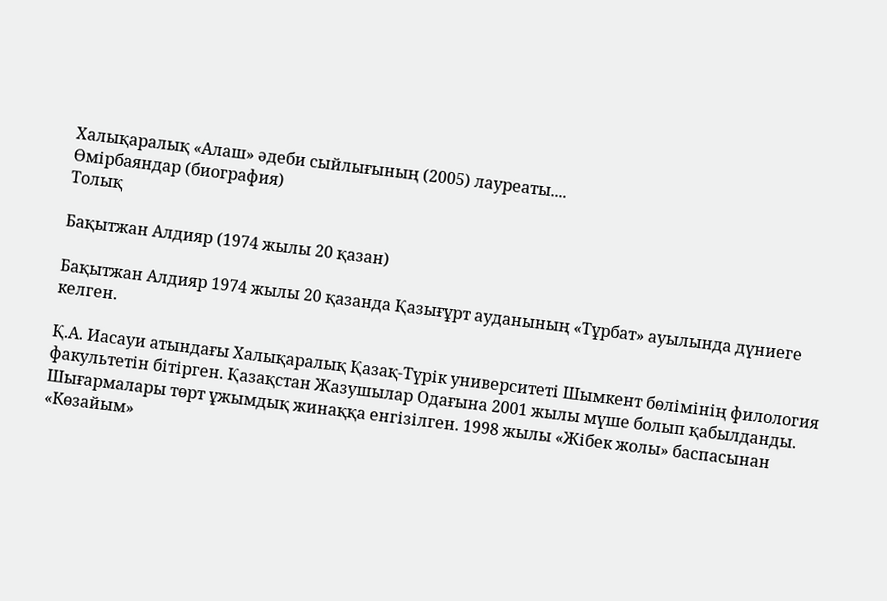Халықаралық «Алаш» әдеби сыйлығының (2005) лауреаты....
Өмірбаяндар (биография)
Толық

Бақытжан Алдияр (1974 жылы 20 қазан)

Бақытжан Алдияр 1974 жылы 20 қазанда Қазығұрт ауданының «Тұрбат» ауылында дүниеге келген.

Қ.А. Иасауи атындағы Халықаралық Қазақ-Түрік университеті Шымкент бөлімінің филология факультетін бітірген. Қазақстан Жазушылар Одағына 2001 жылы мүше болып қабылданды. Шығармалары төрт ұжымдық жинаққа енгізілген. 1998 жылы «Жібек жолы» баспасынан «Көзайым»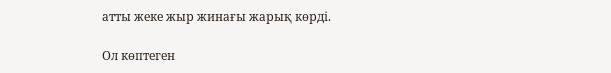атты жеке жыр жинағы жарық көрді.

Ол көптеген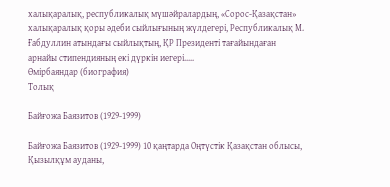халықаралық, республикалық мүшәйралардың, «Сорос-Қазақстан» халықаралық қоры әдеби сыйлығының жүлдегері, Республикалық М. Ғабдуллин атындағы сыйлықтың, ҚР Президенті тағайындаған арнайы стипендияның екі дүркін иегері.....
Өмірбаяндар (биография)
Толық

Байғожа Баязитов (1929-1999)

Байғожа Баязитов (1929-1999) 10 қаңтарда Оңтүстік Қазақстан облысы, Қызылқұм ауданы,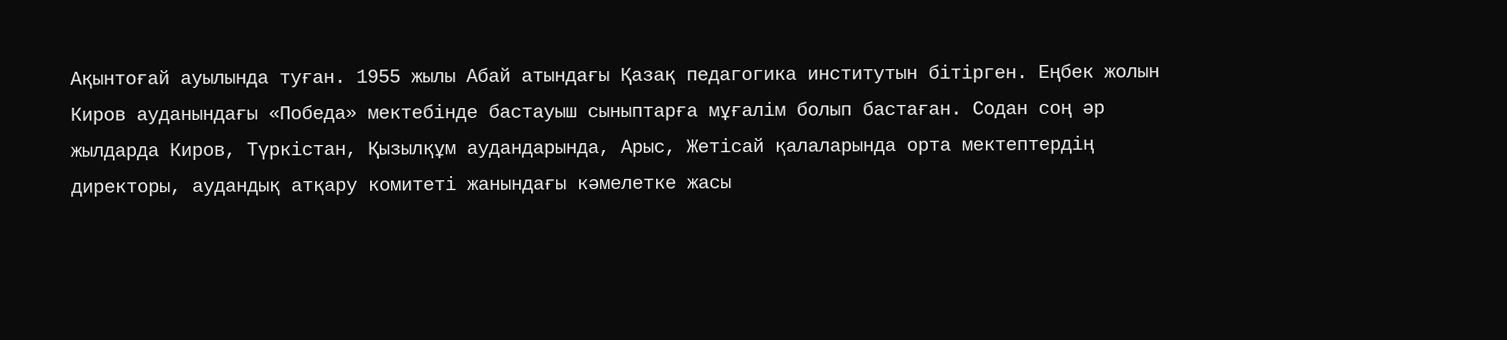Ақынтоғай ауылында туған. 1955 жылы Абай атындағы Қазақ педагогика институтын бітірген. Еңбек жолын Киров ауданындағы «Победа» мектебінде бастауыш сыныптарға мұғалім болып бастаған. Содан соң әр жылдарда Киров, Түркістан, Қызылқұм аудандарында, Арыс, Жетісай қалаларында орта мектептердің директоры, аудандық атқару комитеті жанындағы кәмелетке жасы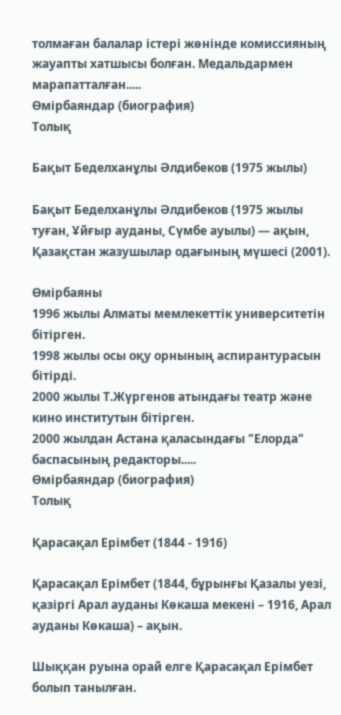толмаған балалар істері жөнінде комиссияның жауапты хатшысы болған. Медальдармен марапатталған.....
Өмірбаяндар (биография)
Толық

Бақыт Беделханұлы Әлдибеков (1975 жылы)

Бақыт Беделханұлы Әлдибеков (1975 жылы туған, Ұйғыр ауданы, Сүмбе ауылы) — ақын, Қазақстан жазушылар одағының мүшесі (2001).

Өмірбаяны
1996 жылы Алматы мемлекеттік университетін бітірген.
1998 жылы осы оқу орнының аспирантурасын бітірді.
2000 жылы Т.Жүргенов атындағы театр және кино институтын бітірген.
2000 жылдан Астана қаласындағы "Елорда" баспасының редакторы.....
Өмірбаяндар (биография)
Толық

Қарасақал Ерімбет (1844 - 1916)

Қарасақал Ерімбет (1844, бұрынғы Қазалы уезі, қазіргі Арал ауданы Көкаша мекені – 1916, Арал ауданы Көкаша) – ақын.

Шыққан руына орай елге Қарасақал Ерімбет болып танылған.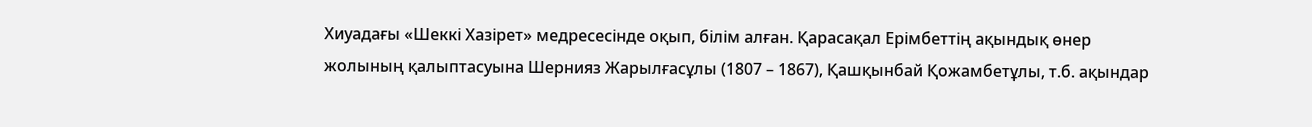Хиуадағы «Шеккі Хазірет» медресесінде оқып, білім алған. Қарасақал Ерімбеттің ақындық өнер жолының қалыптасуына Шернияз Жарылғасұлы (1807 – 1867), Қашқынбай Қожамбетұлы, т.б. ақындар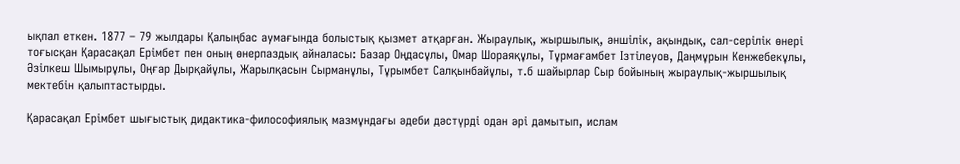ықпал еткен. 1877 – 79 жылдары Қалыңбас аумағында болыстық қызмет атқарған. Жыраулық, жыршылық, әншілік, ақындық, сал-серілік өнері тоғысқан Қарасақал Ерімбет пен оның өнерпаздық айналасы: Базар Оңдасұлы, Омар Шораяқұлы, Тұрмағамбет Ізтілеуов, Даңмұрын Кенжебекұлы, Әзілкеш Шымырұлы, Оңғар Дырқайұлы, Жарылқасын Сырманұлы, Тұрымбет Салқынбайұлы, т.б шайырлар Сыр бойының жыраулық-жыршылық мектебін қалыптастырды.

Қарасақал Ерімбет шығыстық дидактика-философиялық мазмұндағы әдеби дәстүрді одан әрі дамытып, ислам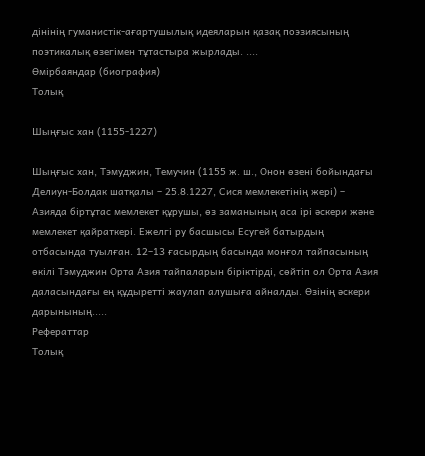дінінің гуманистік-ағартушылық идеяларын қазақ поэзиясының поэтикалық өзегімен тұтастыра жырлады. ....
Өмірбаяндар (биография)
Толық

Шыңғыс хан (1155-1227)

Шыңғыс хан, Тэмуджин, Темучин (1155 ж. ш., Онон өзені бойындағы Делиун-Болдак шатқалы – 25.8.1227, Сися мемлекетінің жері) – Азияда біртұтас мемлекет құрушы, өз заманының аса ірі әскери және мемлекет қайраткері. Ежелгі ру басшысы Есугей батырдың отбасында туылған. 12–13 ғасырдың басында монғол тайпасының өкілі Тэмуджин Орта Азия тайпаларын біріктірді, сөйтіп ол Орта Азия даласындағы ең құдыретті жаулап алушыға айналды. Өзінің әскери дарынының.....
Рефераттар
Толық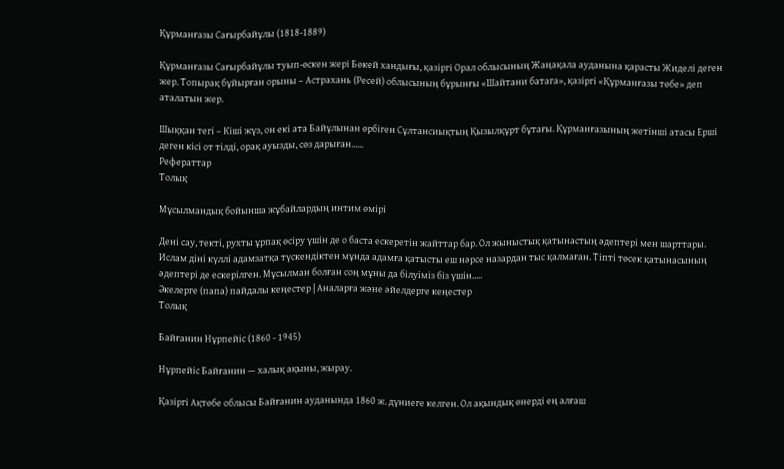Құрманғазы Сағырбайұлы (1818-1889)

Құрманғазы Сағырбайұлы туып-өскен жері Бөкей хандығы, қазіргі Орал облысының Жаңақала ауданына қарасты Жиделі деген жер. Топырақ бұйырған орыны – Астрахань (Ресей) облысының бұрынғы «Шайтани батага», қазіргі «Құрманғазы төбе» деп аталатын жер.

Шыққан тегі – Кіші жүз, он екі ата Байұлынан өрбіген Сұлтансиықтың Қызылқұрт бұтағы. Құрманғазының жетінші атасы Ерші деген кісі от тілді, орақ ауызды, сөз дарыған......
Рефераттар
Толық

Мұсылмандық бойынша жұбайлардың интим өмірі

Дені сау, текті, рухты ұрпақ өсіру үшін де о баста ескеретін жайттар бар. Ол жыныстық қатынастың әдептері мен шарттары. Ислам діні күллі адамзатқа түскендіктен мұнда адамға қатысты еш нәрсе назардан тыс қалмаған. Тіпті төсек қатынасының әдептері де ескерілген. Мұсылман болған соң мұны да білуіміз біз үшін.....
Әкелерге (папа) пайдалы кеңестер | Аналарға және әйелдерге кеңестер
Толық

Байғанин Нұрпейіс (1860 - 1945)

Нұрпейіс Байғанин — халық ақыны, жырау.

Қазіргі Ақтөбе облысы Байғанин ауданында 1860 ж. дүниеге келген. Ол ақындық өнерді ең алғаш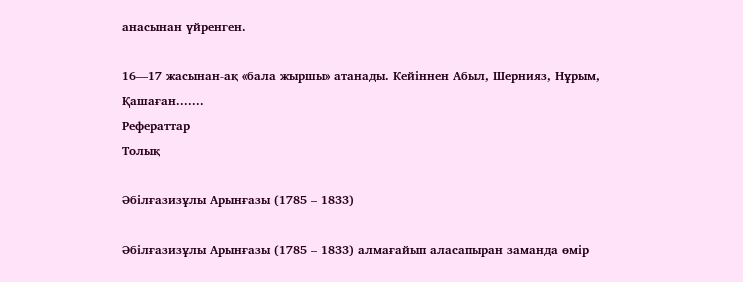анасынан үйренген.

16—17 жасынан-ақ «бала жыршы» атанады. Кейіннен Абыл, Шернияз, Нұрым, Қашаған.......
Рефераттар
Толық

Әбілғазизұлы Арынғазы (1785 – 1833)

Әбілғазизұлы Арынғазы (1785 – 1833) алмағайып аласапыран заманда өмір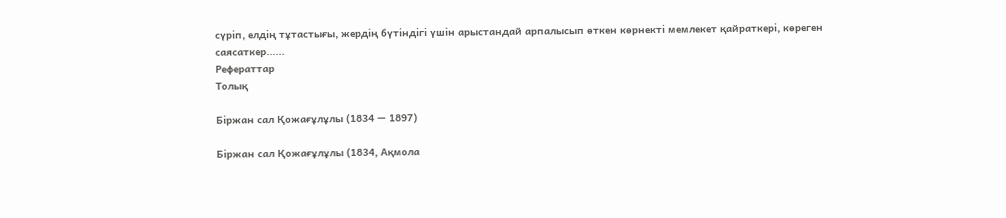сүріп, елдің тұтастығы, жердің бүтіндігі үшін арыстандай арпалысып өткен көрнекті мемлекет қайраткері, көреген саясаткер......
Рефераттар
Толық

Біржан сал Қожағұлұлы (1834 — 1897)

Біржан сал Қожағұлұлы (1834, Ақмола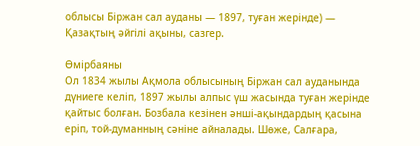облысы Біржан сал ауданы — 1897, туған жерінде) — Қазақтың әйгілі ақыны, сазгер.

Өмірбаяны
Ол 1834 жылы Ақмола облысының Біржан сал ауданында дүниеге келіп, 1897 жылы алпыс үш жасында туған жерінде қайтыс болған. Бозбала кезінен әнші-ақындардың қасына еріп, той-думанның сәніне айналады. Шөже, Салғара,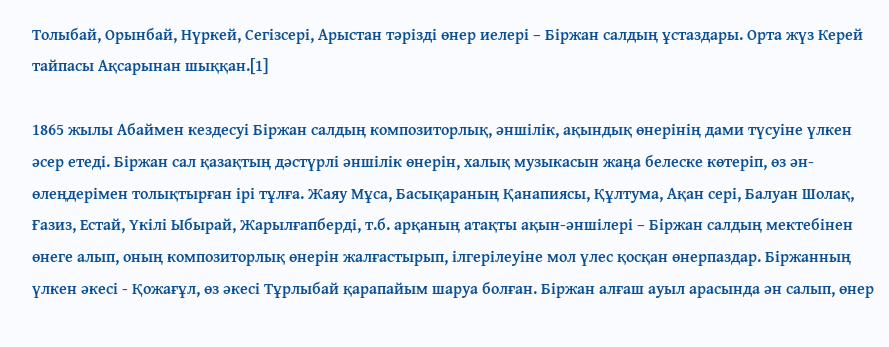Толыбай, Орынбай, Нүркей, Сегізсері, Арыстан тәрізді өнер иелері – Біржан салдың ұстаздары. Орта жүз Керей тайпасы Ақсарынан шыққан.[1]

1865 жылы Абаймен кездесуі Біржан салдың композиторлық, әншілік, ақындық өнерінің дами түсуіне үлкен әсер етеді. Біржан сал қазақтың дәстүрлі әншілік өнерін, халық музыкасын жаңа белеске көтеріп, өз ән-өлеңдерімен толықтырған ірі тұлға. Жаяу Мұса, Басықараның Қанапиясы, Құлтума, Ақан сері, Балуан Шолақ, Ғазиз, Естай, Үкілі Ыбырай, Жарылғапберді, т.б. арқаның атақты ақын-әншілері – Біржан салдың мектебінен өнеге алып, оның композиторлық өнерін жалғастырып, ілгерілеуіне мол үлес қосқан өнерпаздар. Біржанның үлкен әкесі - Қожағұл, өз әкесі Тұрлыбай қарапайым шаруа болған. Біржан алғаш ауыл арасында ән салып, өнер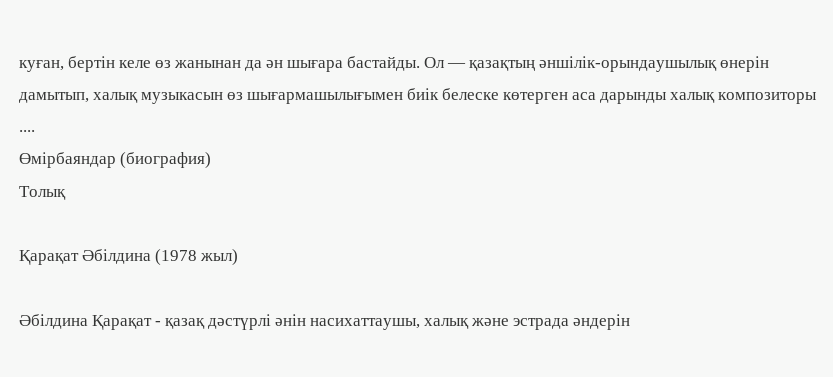куған, бертін келе өз жанынан да ән шығара бастайды. Ол — қазақтың әншілік-орындаушылық өнерін дамытып, халық музыкасын өз шығармашылығымен биік белеске көтерген аса дарынды халық композиторы ....
Өмірбаяндар (биография)
Толық

Қарақат Әбілдина (1978 жыл)

Әбілдина Қарақат - қазақ дәстүрлі әнін насихаттаушы, халық және эстрада әндерін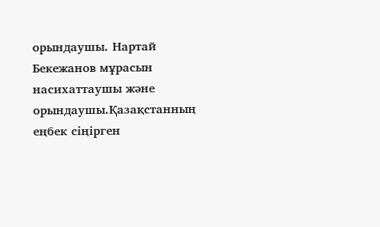орындаушы. Нартай Бекежанов мұрасын насихаттаушы және орындаушы.Қазақстанның еңбек сіңірген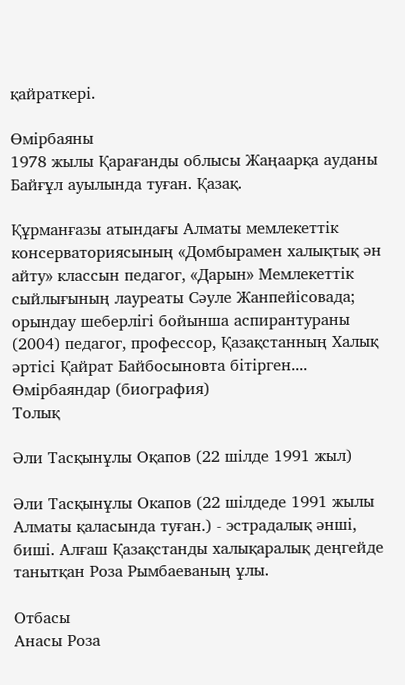қайраткері.

Өмірбаяны
1978 жылы Қарағанды облысы Жаңаарқа ауданы Байғұл ауылында туған. Қазақ.

Құрманғазы атындағы Алматы мемлекеттік консерваториясының «Домбырамен халықтық ән айту» классын педагог, «Дарын» Мемлекеттік сыйлығының лауреаты Сәуле Жанпейісовада; орындау шеберлігі бойынша аспирантураны (2004) педагог, профессор, Қазақстанның Халық әртісі Қайрат Байбосыновта бітірген....
Өмірбаяндар (биография)
Толық

Әли Тасқынұлы Оқапов (22 шілде 1991 жыл)

Әли Тасқынұлы Окапов (22 шілдеде 1991 жылы Алматы қаласында туған.) - эстрадалық әнші, биші. Алғаш Қазақстанды халықаралық деңгейде танытқан Роза Рымбаеваның ұлы.

Отбасы
Анасы Роза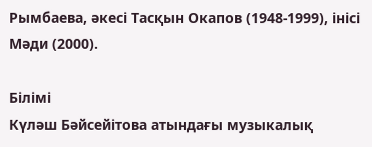Рымбаева, әкесі Тасқын Окапов (1948-1999), інісі Мәди (2000).

Білімі
Күләш Бәйсейітова атындағы музыкалық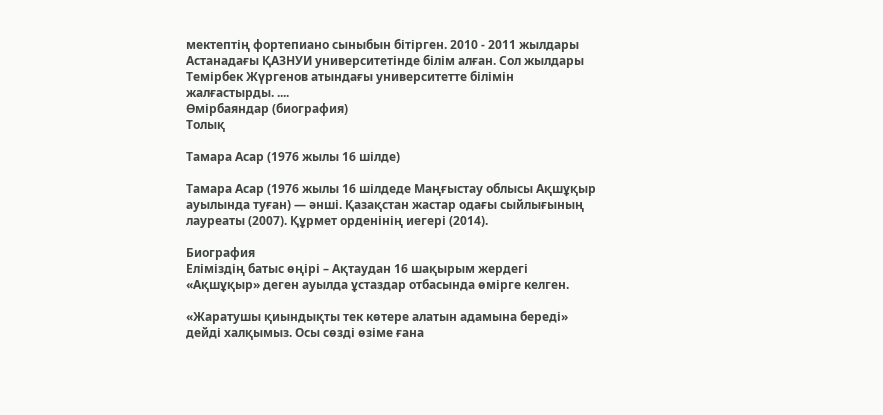мектептің фортепиано сыныбын бітірген. 2010 - 2011 жылдары Астанадағы ҚАЗНУИ университетінде білім алған. Сол жылдары Темірбек Жүргенов атындағы университетте білімін жалғастырды. ....
Өмірбаяндар (биография)
Толық

Тамара Асар (1976 жылы 16 шілде)

Тамара Асар (1976 жылы 16 шілдеде Маңғыстау облысы Ақшұқыр ауылында туған) — әнші. Қазақстан жастар одағы сыйлығының лауреаты (2007). Құрмет орденінің иегері (2014).

Биография
Еліміздің батыс өңірі – Ақтаудан 16 шақырым жердегі «Ақшұқыр» деген ауылда ұстаздар отбасында өмірге келген.

«Жаратушы қиындықты тек көтере алатын адамына береді» дейді халқымыз. Осы сөзді өзіме ғана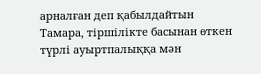арналған деп қабылдайтын Тамара, тіршілікте басынан өткен түрлі ауыртпалыққа мән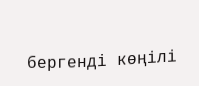бергенді көңілі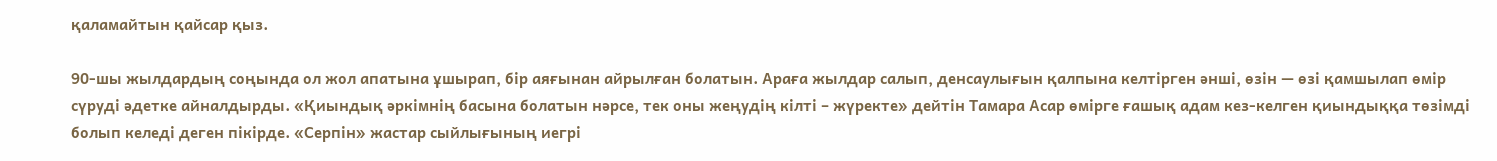қаламайтын қайсар қыз.

90-шы жылдардың соңында ол жол апатына ұшырап, бір аяғынан айрылған болатын. Араға жылдар салып, денсаулығын қалпына келтірген әнші, өзін — өзі қамшылап өмір сүруді әдетке айналдырды. «Қиындық әркімнің басына болатын нәрсе, тек оны жеңудің кілті – жүректе» дейтін Тамара Асар өмірге ғашық адам кез-келген қиындыққа төзімді болып келеді деген пікірде. «Серпін» жастар сыйлығының иегрі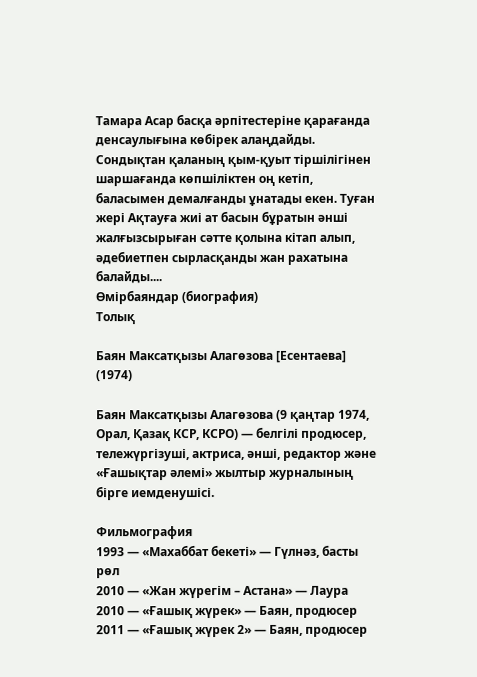Тамара Асар басқа әрпітестеріне қарағанда денсаулығына көбірек алаңдайды. Сондықтан қаланың қым-қуыт тіршілігінен шаршағанда көпшіліктен оң кетіп, баласымен демалғанды ұнатады екен. Туған жері Ақтауға жиі ат басын бұратын әнші жалғызсырыған сәтте қолына кітап алып, әдебиетпен сырласқанды жан рахатына балайды....
Өмірбаяндар (биография)
Толық

Баян Максатқызы Алагөзова [Есентаева] (1974)

Баян Максатқызы Алагөзова (9 қаңтар 1974, Орал, Қазақ КСР, КСРО) — белгілі продюсер, тележүргізуші, актриса, әнші, редактор және «Ғашықтар әлемі» жылтыр журналының бірге иемденушісі.

Фильмография
1993 — «Махаббат бекеті» — Гүлнәз, басты рөл
2010 — «Жан жүрегім – Астана» — Лаура
2010 — «Ғашық жүрек» — Баян, продюсер
2011 — «Ғашық жүрек 2» — Баян, продюсер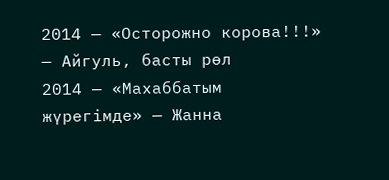2014 — «Осторожно корова!!!» — Айгуль, басты рөл
2014 — «Махаббатым жүрегімде» — Жанна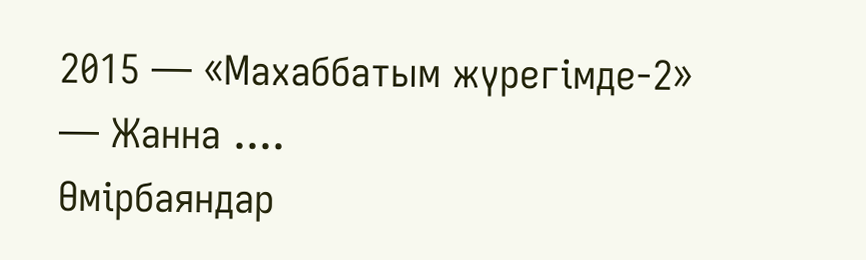2015 — «Махаббатым жүрегімде-2» — Жанна ....
Өмірбаяндар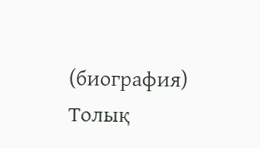(биография)
Толық